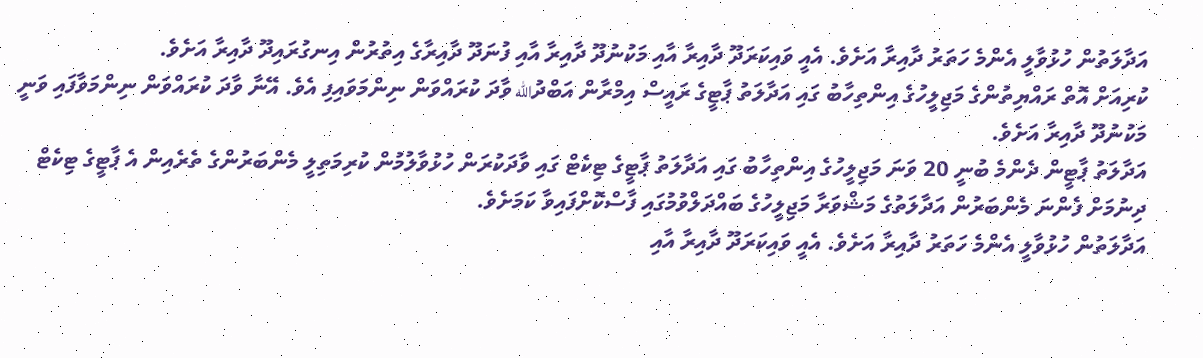އަދާލަތުން ހުޅުވާލީ އެންމެ ހަތަރު ދާއިރާ އަށެވެ. އެއީ ވައިކަރަދޫ ދާއިރާ އާއި މަކުނުދޫ ދާއިރާ އާއި ފުނަދޫ ދާއިރާގެ އިތުރުން އިނގުރައިދޫ ދާއިރާ އަށެވެ.
ކުރިއަށް އޮތް ރައްޔިތުންގެ މަޖިލީހުގެ އިންތިހާބު ގައި އަދާލަތު ޕާޓީގެ ރައީސް އިމްރާން އަބްދުالله ވާދަ ކުރައްވަން ނިންމަވައިފި އެވެ. އޭނާ ވާދަ ކުރައްވަން ނިންމަވާފައި ވަނީ މަކުނުދޫ ދާއިރާ އަށެވެ.
އަދާލަތު ޕާޓީން ދެންމެ ބުނީ 20 ވަނަ މަޖިލީހުގެ އިންތިހާބު ގައި އަދާލަތު ޕާޓީގެ ޓިކެޓް ގައި ވާދަކުރަން ހުޅުވާލުމުން ކުރިމަތިލީ މެންބަރުންގެ ތެރެއިން އެ ޕާޓީގެ ޓިކެޓް ދިނުމަށް ފެންނަ މެންބަރުން އަދާލަތުގެ މަޝްވަރާ މަޖިލީހުގެ ބައްދަލްވުމުގައި ފާސްކޮށްފައިވާ ކަމަށެވެ.
އަދާލަތުން ހުޅުވާލީ އެންމެ ހަތަރު ދާއިރާ އަށެވެ. އެއީ ވައިކަރަދޫ ދާއިރާ އާއި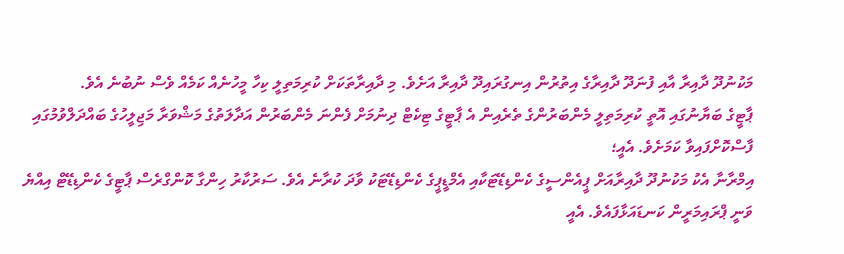މަކުނުދޫ ދާއިރާ އާއި ފުނަދޫ ދާއިރާގެ އިތުރުން އިނގުރައިދޫ ދާއިރާ އަށެވެ. މި ދާއިރާތަކަށް ކުރިމަތިލީ ކިހާ މީހުނެއް ކަމެއް ވެސް ނުބުނެ އެވެ.
ޕާޓީގެ ބަޔާނުގައި އޮތީ ކުރިމަތިލީ މެންބަރުންގެ ތެރެއިން އެ ޕާޓީގެ ޓިކެޓް ދިނުމަށް ފެންނަ މެންބަރުން އަދާލަތުގެ މަޝްވަރާ މަޖިލީހުގެ ބައްދަލްވުމުގައި ފާސްކޮށްފައިވާ ކަމަށެވެ. އެއީ؛
އިމްރާނާ އެކު މަކުނުދޫ ދާއިރާއަށް ޕީއެންސީގެ ކެންޑިޑޭޓަކާއި އެމްޑީޕީގެ ކެންޑިޑޭޓަކު ވާދަ ކުރާނެ އެވެ. ސަރުކާރު ހިންގާ ކޮންގްރެސް ޕާޓީގެ ކެންޑިޑޭޓް އިއްޔެ ވަނީ ޕްރައިމަރީން ކަނޑައަޅާފައެވެ. އެއީ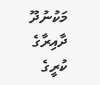މަކުނުދޫ ދާއިރާގެ ކުރީގެ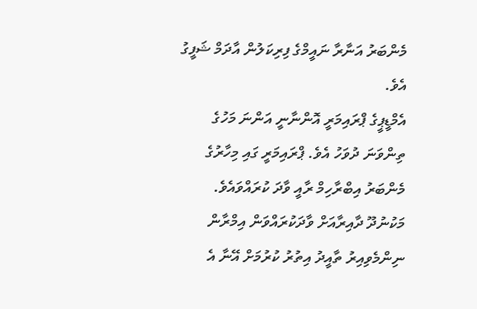މެންބަރު އަނާރާ ނައީމްގެ ފިރިކަލުން އާދަމް ޝަފީގު އެވެ.
އެމްޑީޕީގެ ޕްރައިމަރީ އޮންނާނީ އަންނަ މަހުގެ ތިންވަނަ ދުވަހު އެވެ. ޕްރައިމަރީ ގައި މިހާރުގެ މެންބަރު އިބްރާހިމް ރާއީ ވާދަ ކުރައްވައެވެ.
މަކުނުދޫ ދާއިރާއަށް ވާދަކުރައްވަން އިމްރާން ނިންމެވިއިރު ތާއީދު އިތުރު ކުރުމަށް އޭނާ އެ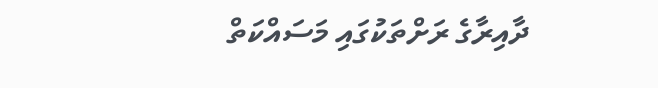ދާއިރާގެ ރަށްތަކުގައި މަސައްކަތް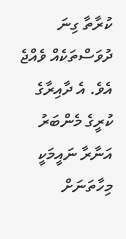ކުރާތާ ގިނަ ދުވަސްތަކެއް ވެއްޖެ އެވެ. އެ ދާއިރާގެ ކުރީގެ މެންބަރު އަނާރާ ނައީމަކީ މިހާތަނަށް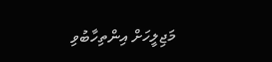މަޖިލީހަށް އިންތިހާބުވި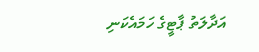އަދާލަތު ޕާޓީގެ ހަމައެކަނި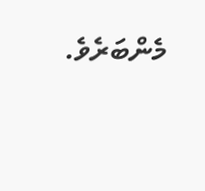މެންބަރެވެ.